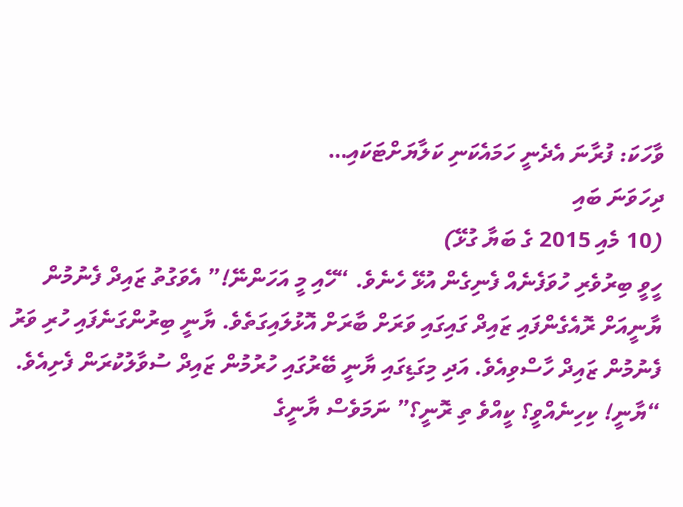ވާހަކަ: ފުރާނަ އެދެނީ ހަމައެކަނި ކަލާޔަށްޓަކައި…
ދިހަވަނަ ބައި
(10 މެއި 2015 ގެ ބަޔާ ގުޅޭ)
ހީވީ ބިރުވެރި ހުވަފެނެއް ފެނިގެން އުޅޭ ހެނެވެ. “ހޭއި މީ އަހަންނޭ!” އެވަގުތު ޒައިދް ފެނުމުން ޔާނީއަށް ރޮއެގެންފައި ޒައިދް ގައިގައި ވަރަށް ބާރަށް އޮޅުލައިގަތެވެ. ޔާނީ ބިރުންގަނެފައި ހުރި ވަރު ފެނުމުން ޒައިދް ހާސްވިއެވެ. އަދި މިގަޑިގައި ޔާނީ ބޭރުގައި ހުރުމުން ޒައިދް ސުވާލުކުރަން ފެށިއެވެ. “ޔާނީ! ކިހިނެއްވީ؟ ކީއްވެ ތި ރޮނީ؟” ނަމަވެސް ޔާނީގެ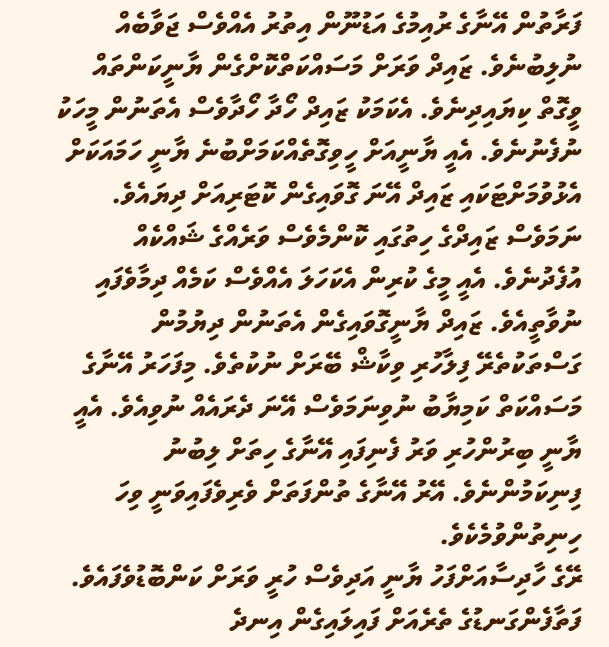ފަރާތުން އޭނާގެ ރުއިމުގެ އަޑުނޫން އިތުރު އެއްވެސް ޖަވާބެއް ނުލިބުނެވެ. ޒައިދް ވަރަށް މަސައްކަތްކޮށްގެން ޔާނީކަންތައް ވީގޮތް ކިޔައިދިނެވެ. އެކަމަކު ޒައިދް ހޯދާ ހޯދާވެސް އެތަނުން މީހަކު ނުފެނުނެވެ. އެއީ ޔާނީއަށް ހީވިގޮތެއްކަމަށްބުނެ ޔާނީ ހަމައަކަށް އެޅުވުމަށްޓަކައި ޒައިދް އޭނަ ގޮވައިގެން ކޮޓަރިއަށް ދިޔައެވެ. ނަމަވެސް ޒައިދްގެ ހިތުގައި ކޮންމެވެސް ވަރެއްގެ ޝައްކެއް އުފެދުނެވެ. އެއީ މީގެ ކުރިން އެކަހަލަ އެއްވެސް ކަމެއް ދިމާވެފައި ނުވާތީއެވެ. ޒައިދް ޔާނީގޮވައިގެން އެތަނުން ދިޔުމުން ގަސްތަކުތެރޭ ފިލާހުރި ވިކާޝް ބޭރަށް ނުކުތެވެ. މިފަހަރު އޭނާގެ މަސައްކަތް ކަމިޔާބު ނުވިނަމަވެސް އޭނަ ދެރައެއް ނުވިއެވެ. އެއީ ޔާނީ ބިރުންހުރި ވަރު ފެނިފައި އޭނާގެ ހިތަށް ލިބުނު ފިނިކަމުންނެވެ. އޭރު އޭނާގެ ތުންފަތަށް ވެރިވެފައިވަނީ ވިހަ ހިނިތުންވުމެކެވެ.
ރޭގެ ހާދިސާއަށްފަހު ޔާނީ އަދިވެސް ހުރީ ވަރަށް ކަންބޮޑުވެފައެވެ. ފަތާފެންގަނޑުގެ ތެރެއަށް ފައިލައިގެން އިނދެ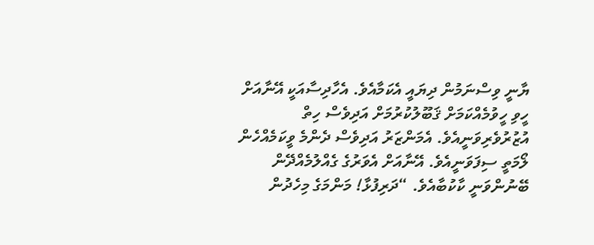ޔާނީ ވިސްނަމުން ދިޔައީ އެކަމާއެވެ. އެހާދިސާއަކީ އޭނާއަށް ހީވި ހީވުމެއްކަމަށް ޤަބޫލުކުރުމަށް އަދިވެސް ހިތް އުޒުރުވެރިވަނީއެވެ. އެމަންޒަރު އަދިވެސް ދެންމެ ވީކަމެއްހެން ލޯމަތީ ސިފަވަނީއެވެ. އޭނާއަށް އެވަރުގެ ގެއްލުމެއްދޭން ބޭނުންވަނީ ކާކުބާއެވެ. “ދަރިފުޅާ! މަންމަގެ މިހެދުން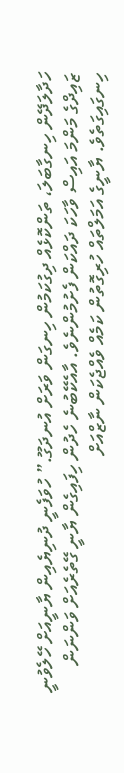ހަދާލަދޭން ހިނގާބަލަ، ތަންކޮޅެއް ދިގުކަމުން ހިނގަން ވަރަށް އުނދަގޫ.” ހުވަފެނީ ދުނިޔެއިން ޔާނީއަށް ހޭލެވުނީ ޒައިދްގެ މަންމަ އައިސް ވާހަކަ ދައްކަން ފެށުމުންނެވެ. އާއެކޭބުނެ ހެދުން ހިފައިގެން ޔާނީ ގޭތެރެއަށް ވަންނަން ހިނގައިގަތެވެ. ޔާނީގެ އަމަލްތައް ހުރިގޮތުން ކަމެއް ވެއްޖެކަން ނާޒްއަށް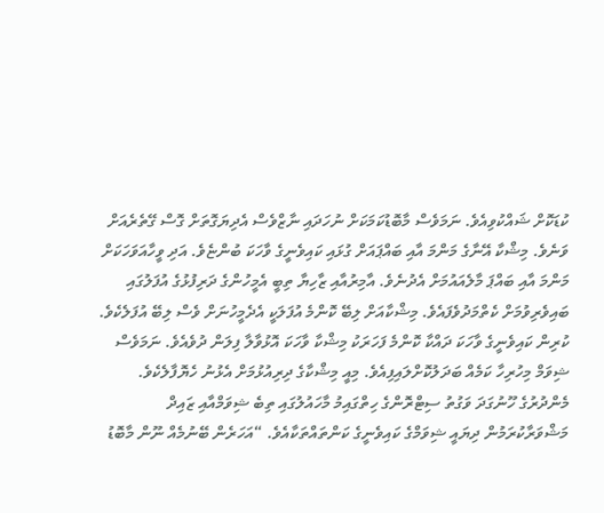ކުޑަކޮށް ޝައްކުވިއެވެ. ނަމަވެސް މާބޮޑުކަމަކަށް ނުހަދައި ނާޒްވެސް އެދިޔަގޮތަށް ގޮސް ގޭތެރެއަށް ވަނެވެ. މިޝްކާ އޭނާގެ މަންމަ އާއި ބައްޕައަށް ގުޅައި ކައިވެނީގެ ވާހަކަ ބުންޏެވެ. އަދި ވީހާއަވަހަކަށް މަންމަ އާއި ބައްޕަ މާލެއައުމަށް އެދުނެވެ. އާމިރުއާއި ޒާހިޔާ ތިބީ އެމީހުންގެ ދަރިފުޅުގެ އުފަލުގައި ބައިވެރިވުމަށް ކެތްމަދުވެފައެވެ. މިޝްކާއަށް ލިބޭ ކޮންމެ އުފަލަކީ އެދެމީހުނަށް ވެސް ލިބޭ އުފަލެކެވެ. ކުރިން ކައިވެނީގެ ވާހަކަ ދައްކާ ކޮންމެ ފަހަރަކު މިޝްކާ ވާހަކަ އޮޅުވާލާ ފިލަން ދުވެއެވެ. ނަމަވެސް ޝިވަމް މިހުރިހާ ކަމެއް ބަދަލުކޮށްލައިފިއެވެ. މިއީ މިޝްކާގެ ދިރިއުޅުމަށް އެޅުނު ހެޔޮފާލެކެވެ.
މެންދުރުގެ ހޫނުގަދަ ވަގުތު ސިޓްރޮންގެ ހިތްގައިމު މާހައުލުގައި ތިބެ ޝިވަމްއާއި ޒައިދް މަޝްވަރާކުރަމުން ދިޔައީ ޝިވަމްގެ ކައިވެނީގެ ކަންތައްތަކާއެވެ. “އަހަރެން ބޭނުމެއް ނޫން މާބޮޑު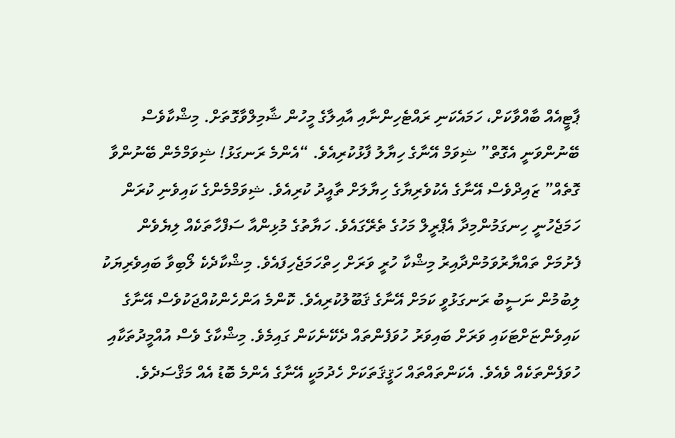ޕާޓީއެއް ބާއްވާކަށް، ހަމައެކަނި ރައްޓެހިންނާއި އާއިލާގެ މީހުން ޝާމިލްވާގޮތަށް. މިޝްކާވެސް ބޭނުންވަނީ އެގޮތް” ޝިވަމް އޭނާގެ ހިޔާލު ފާޅުކުރިއެވެ. “އެންމެ ރަނގަޅު! ޝިވަމްމެން ބޭނުންވާ ގޮތެއް” ޒައިދްވެސް އޭނާގެ އެކުވެރިޔާގެ ހިޔާލަށް ތާއީދު ކުރިއެވެ. ޝިވަމްމެންގެ ކައިވެނި ކުރަން ހަމަޖެހުނީ ހިނގަމުންމިދާ އެޕްރީލް މަހުގެ ތެރޭގައެވެ. ހަޔާތުގެ މުޅިންއާ ސަފްހާތަކެއް ލިޔެވެން ފެށުމަށް ތައްޔާރުވަމުންދާއިރު މިޝްކާ ހުރީ ވަރަށް ހިތްހަމަޖެހިފައެވެ. މިޝްކާދެކެ ލޯބިވާ ބައިވެރިޔަކު ލިބުމުން ނަސީބު ރަނގަޅުވީ ކަމަށް އޭނާގެ ޤަބޫލުކުރިއެވެ. ކޮންމެ އަންހެންކުއްޖަކުވެސް އޭނާގެ ކައިވެންޏަށްޓަކައި ވަރަށް ބައިވަރު ހުވަފެންތައް ދެކޭނެކަން ގައިމެވެ. މިޝްކާގެ ވެސް އުއްމީދުތަކާއި ހުވަފެންތަކެއް ވެއެވެ. އެކަންތައްތައް ހަޤީޤަތަކަށް ހެދުމަކީ އޭނާގެ އެންމެ ބޮޑު އެއް މަޤްސަދެވެ.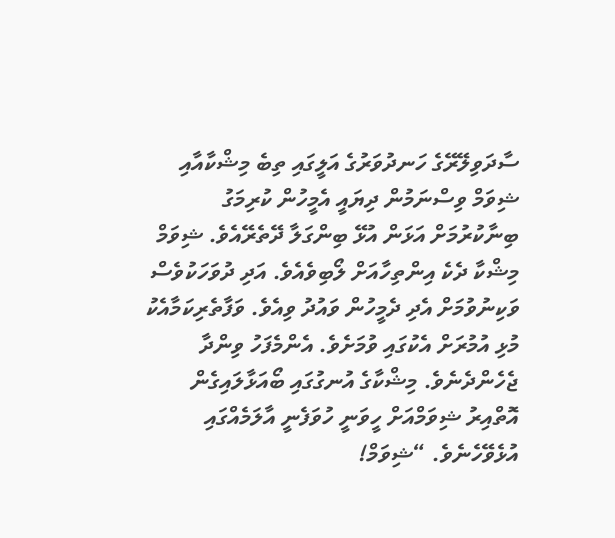ސާދަވިލޭރޭގެ ހަނދުވަރުގެ އަލީގައި ތިބެ މިޝްކާއާއި ޝިވަމް ވިސްނަމުން ދިޔައީ އެމީހުން ކުރިމަގު ބިނާކުރުމަށް އަޅަން އުޅޭ ބިންގަލާ ދޭތެރޭއެވެ. ޝިވަމް މިޝްކާ ދެކެ އިންތިހާއަށް ލޯބިވެއެވެ. އަދި ދުވަހަކުވެސް ވަކިނުވުމަށް އެދި ދެމީހުން ވައުދު ވިއެވެ. ވަފާތެރިކަމާއެކު މުޅި އުމުރަށް އެކުގައި ވުމަށެވެ. އެންމެފަހު ވިންދާ ޖެހެންދެނެވެ. މިޝްކާގެ އުނގުގައި ބޯއަޅާލައިގެން އޮތްއިރު ޝިވަމްއަށް ހީވަނީ ހުވަފެނީ އާލަމެއްގައި އުޅެވޭހެނެވެ. “ޝިވަމް!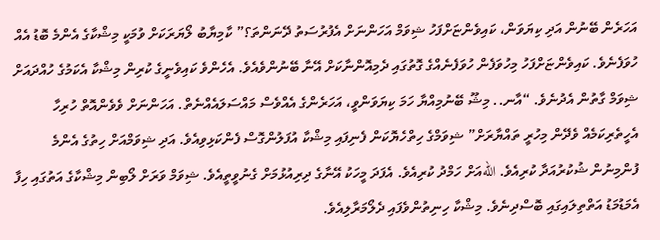އަހަރެން ބޭނުން އަދި ކިޔަވަން، ކައިވެންޏަށްފަހު ޝިވަމް އަހަންނަށް އެފުރުސަތު ދޭނަންތަ؟” ކާމިޔާބު ލޯޔަރަކަށް ވުމަކީ މިޝްކާގެ އެންމެ ބޮޑު އެއް ހުވަފެނެވެ. ކައިވެންޏަށްފަހު މިހުވަފެން ހުވަފެނެއްގެ ގޮތުގައި ދެމިއޮންނާކަށް އޭނާ ބޭނުންވެއެވެ. އެހެންވެ ކައިވެނީގެ ކުރިން މިޝްކާ އެކަމުގެ ހުއްދައަށް ޝިވަމް ގާތުން އެދުނެވެ. “އާނ.. މިޝޫ ބޭނުމިއްޔާ ހަމަ ކިޔަވަންވީ، އަހަރެންގެ އެއްވެސް މައްސަލައެއްނެތް. އަހަންނަށް ވެވެންއޮތް ހުރިހާ އެހީތެރިކަމެއް ވެދޭން މިހުރީ ތައްޔާރަށް” ޝިވަމްގެ ހިތްހެޔޮކަން ފެނިފައި މިޝްކާ އުފަލުންގޮސް ފެންކަޅިވިއެވެ. އަދި ޝިވަމްއަށް ހިތުގެ އެންމެ ފުންމިނުން ޝުކުރުއަދާ ކުރިއެވެ. اللهއަށް ހަމްދު ކުރިއެވެ. އެފަދަ މީހަކު އޭނާގެ ދިރިއުޅުމަށް ގެނުވީތީއެވެ. ޝިވަމް ވަރަށް ލޯބިން މިޝްކާގެ އަތުގައި ހިފާ އެމަޑުމަޑު އަތްތިލައިގައި ބޮސްދިނެވެ. މިޝްކާ ހިނިތުންވެފައި ދެލޯމަރާލިއެވެ.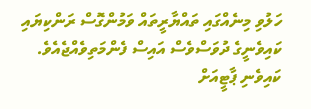ހަލުވި މިނެއްގައި ތައްޔާރީތައް ވަމުންގޮސް ރަންކިޔައި ކައިވެނީގެ ދުވަސްވެސް އައިސް ފެންމަތިވެއްޖެއެވެ. ކައިވެނި ޕާޓީއަށް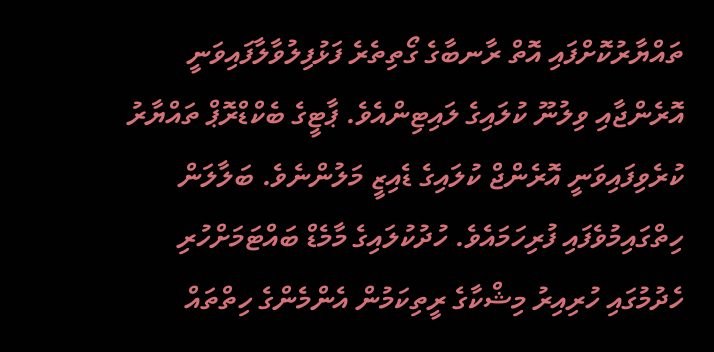ތައްޔާރުކޮށްފައި އޮތް ރާނބާގެ ގޯތިތެރެ ފަޅުފިލުވާލާފައިވަނީ އޮރެންޖާއި ވިލުނޫ ކުލައިގެ ލައިޓިންއެވެ. ޕާޓީގެ ބެކްޑްރޮޕް ތައްޔާރު ކުރެވިފައިވަނީ އޮރެންޖް ކުލައިގެ ޑެއިޒީ މަލުންނެވެ. ބަލާލަން ހިތްގައިމުވެފައި ފުރިހަމައެވެ. ހުދުކުލައިގެ މާމެޑް ބައްޓަމަށްހުރި ހެދުމުގައި ހުރިއިރު މިޝްކާގެ ރީތިކަމުން އެންމެންގެ ހިތްތައް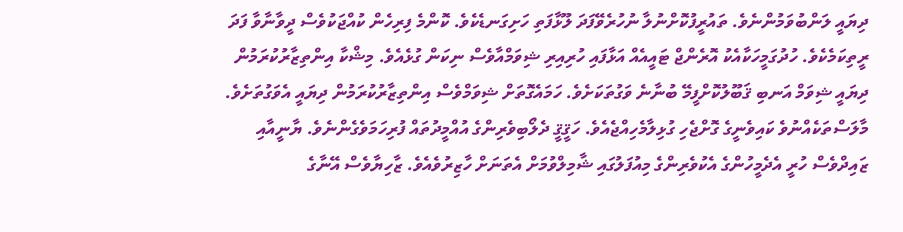ދިޔައީ ލަންބުވަމުންނެވެ. ތައުރީފުކޮށްނުލާ ނުހުރެވޭފަދަ ލޫޅާފަތި ހަށިގަނޑެކެވެ. ކޮންމެ ފިރިހެން ކުއްޖަކުވެސް ދީވާނާވާ ފަދަ ރީތިކަމެކެވެ. ހުދުގަމީހަކާއެކު އޮރެންޖް ޓައީއެއް އަޅާފައި ހުރިއިރި ޝިވަމްއާވެސް ނިކަން ގުޅެއެވެ. މިޝްކާ އިންތިޒާރުކުރަމުން ދިޔައީ ޝިވަމް އަނބި ޤަބޫލުކޮށްފީމޭ ބުނާނެ ވަގުތަކަށެވެ. ހަމައެގޮތަށް ޝިވަމްވެސް އިންތިޒާރުކުރަމުން ދިޔައީ އެވަގުތަށެވެ. މާލަސްތަކެއްނުވެ ކައިވެނީގެ ގޮށްޖެހި ގުޅިލާމެހިއްޖެއެވެ. ހަޤީޤީ ދެލޯބިވެރިންގެ އުއްމީދުތައް ފުރިހަމަވެގެންނެވެ. ޔާނީއާއި ޒައިދްވެސް ހުރީ އެދެމީހުންގެ އެކުވެރިންގެ މިއުފަލުގައި ޝާމިލްވުމަށް އެތަނަށް ހާޒިރުވެއެވެ. ޒާހިޔާވެސް އޭނާގެ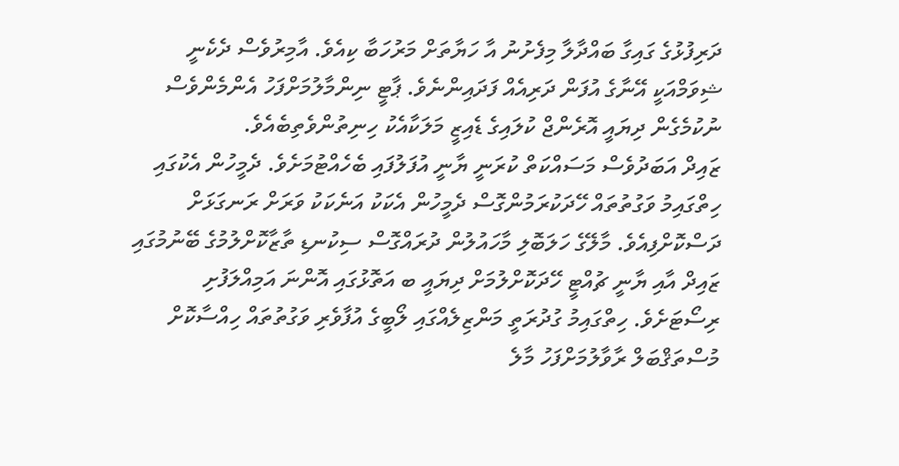ދަރިފުޅުގެ ގައިގާ ބައްދާލާ މިފެށުނު އާ ހަޔާތަށް މަރުހަބާ ކިއެވެ. އާމިރުވެސް ދެކެނީ ޝިވަމްއަކީ އޭނާގެ އުފަން ދަރިއެއް ފަދައިންނެވެ. ޕާޓީ ނިންމާލުމަށްފަހު އެންމެންވެސް ނުކުމެގެން ދިޔައީ އޮރެންޖް ކުލައިގެ ޑެއިޒީ މަލަކާއެކު ހިނިތުންވެތިބެއެވެ.
ޒައިދް އަބަދުވެސް މަސައްކަތް ކުރަނީ ޔާނީ އުފަލުފައި ބެހެއްޓުމަށެވެ. ދެމީހުން އެކުގައި ހިތްގައިމު ވަގުތުތައް ހޭދަކުރަމުންގޮސް ދެމީހުން އެކަކު އަނެކަކު ވަރަށް ރަނގަޅަށް
ދަސްކޮށްފިއެވެ. މާލޭގެ ހަލަބޮލި މާހައުލުން ދުރައްގޮސް ސިކުނޑި ތާޒާކޮށްލުމުގެ ބޭނުމުގައި ޒައިދް އާއި ޔާނީ ޗުއްޓީ ހޭދަކޮށްލުމަށް ދިޔައީ ބ އަތޮޅުގައި އޮންނަ އަމިއްލަފުށި ރިސޯޓަށެވެ. ހިތްގައިމު ގުދުރަތީ މަންޒިލެއްގައި ލޯބީގެ އުފާވެރި ވަގުތުތައް ހިއްސާކޮށް މުސްތަޤްބަލް ރާވާލުމަށްފަހު މާލެ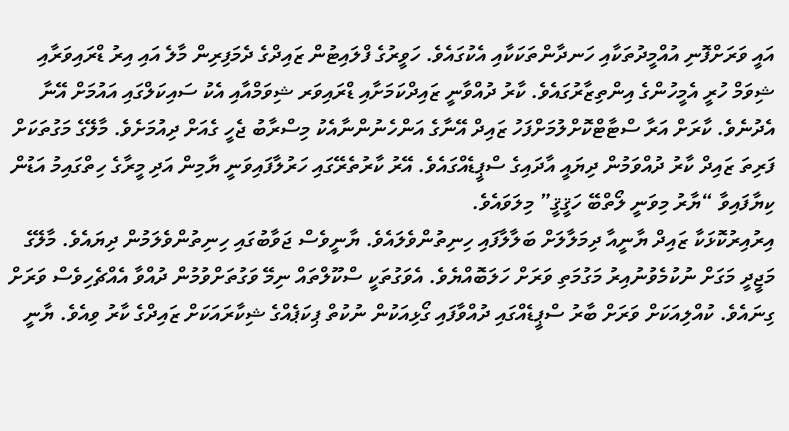އައީ ވަރަށްފޮނި އުއްމީދުތަކާއި ހަނދާންތަކަކާއި އެކުގައެވެ. ހަވީރުގެ ފްލައިޓުން ޒައިދްގެ ދެމަފިރިން މާލެ އައި އިރު ޑްރައިވަރާއި ޝިވަމް ހުރީ އެމީހުންގެ އިންތިޒާރުގައެވެ. ކާރު ދުއްވާނީ ޒައިދްކަމަށާއި ޑްރައިވަރ ޝިވަމްއާއި އެކު ސައިކަލްގައި އައުމަށް އޭނާ އެދުނެވެ. ކާރަށް އަރާ ސްޓާޓްކޮށްލުމަށްފަހު ޒައިދް އޭނާގެ އަންހެނުންނާއެކު މިސްރާބު ޖެހީ ގެއަށް ދިއުމަށެވެ. މާލޭގެ މަގުތަކަށް ފަރިތަ ޒައިދް ކާރު ދުއްވަމުން ދިޔައީ އާދައިގެ ސްޕީޑެއްގައެވެ. އޭރު ކާރުތެރޭގައި ހަރުލާފައިވަނީ ޔާމިން އަދި މީރާގެ ހިތްގައިމު އަޑުން ކިޔާފައިވާ “ޔާރު މިވަނީ ލޯތްބޭ ހަޤީޤީ” މިލަވައެވެ.
އިރުއިރުކޮޅަކާ ޒައިދް ޔާނީއާ ދިމަލާލަށް ބަލާލާފައި ހިނިތުންވެލައެވެ. ޔާނީވެސް ޖަވާބުގައި ހިނިތުންވެލަމުން ދިޔައެވެ. މާލޭގެ މަޖީދީ މަގަށް ނުކުމެވުނުއިރު މަގުމަތި ވަރަށް ހަލަބޮއްޔެވެ. އެވަގުތަކީ ސްކޫލްތައް ނިމޭ ވަގުތަށްވުމުން ދުއްވާ އެއްޗެހިވެސް ވަރަށް ގިނައެވެ. ކުއްލިއަކަށް ވަރަށް ބާރު ސްޕީޑެއްގައި ދުއްވާފައި ގޯޅިއަކުން ނުކުތް ޕިކަޕެއްގެ ޝިކާރައަކަށް ޒައިދްގެ ކާރު ވިއެވެ. ޔާނީ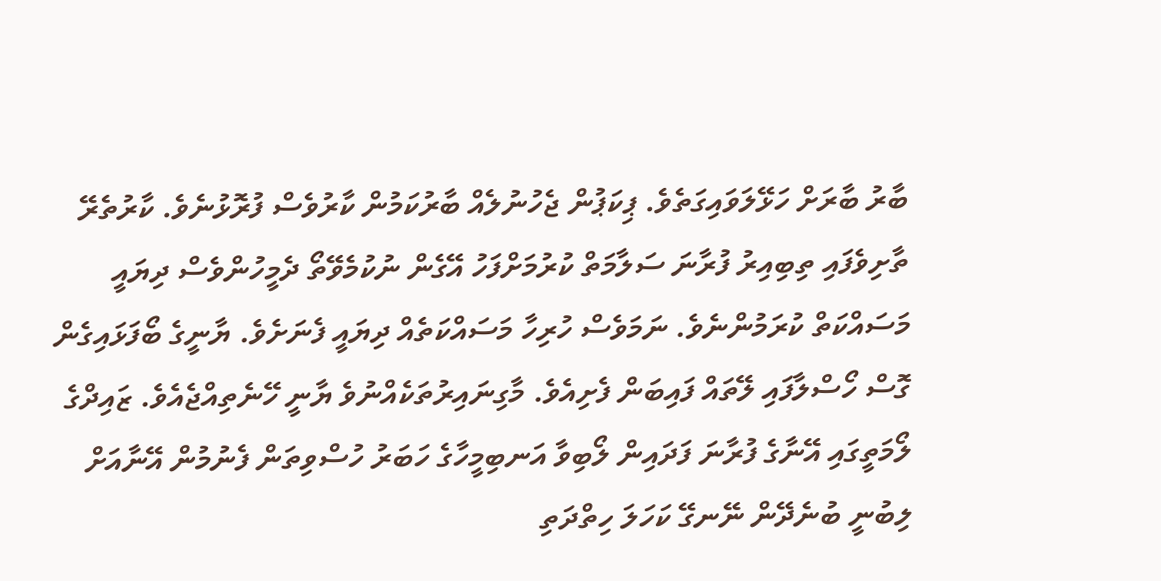ބާރު ބާރަށް ހަޅޭލަވައިގަތެވެ. ޕިކަޕުން ޖެހުނުލެއް ބާރުކަމުން ކާރުވެސް ފުރޮޅުނެވެ. ކާރުތެރޭ ތާށިވެފައި ތިބިއިރު ފުރާނަ ސަލާމަތް ކުރުމަށްފަހު އޭގެން ނުކުމެވޭތޯ ދެމީހުންވެސް ދިޔައީ މަސައްކަތް ކުރަމުންނެވެ. ނަމަވެސް ހުރިހާ މަސައްކަތެއް ދިޔައީ ފެނަށެވެ. ޔާނީގެ ބޯފަޅައިގެން ގޮސް ހޯސްލާފައި ލޭތައް ފައިބަން ފެށިއެވެ. މާގިނައިރުތަކެއްނުވެ ޔާނީ ހޭނެތިއްޖެއެވެ. ޒައިދްގެ ލޯމަތީގައި އޭނާގެ ފުރާނަ ފަދައިން ލޯބިވާ އަނބިމީހާގެ ހަބަރު ހުސްވިތަން ފެނުމުން އޭނާއަށް ލިބުނީ ބުނެދޭން ނޭނގޭ ކަހަލަ ހިތްދަތި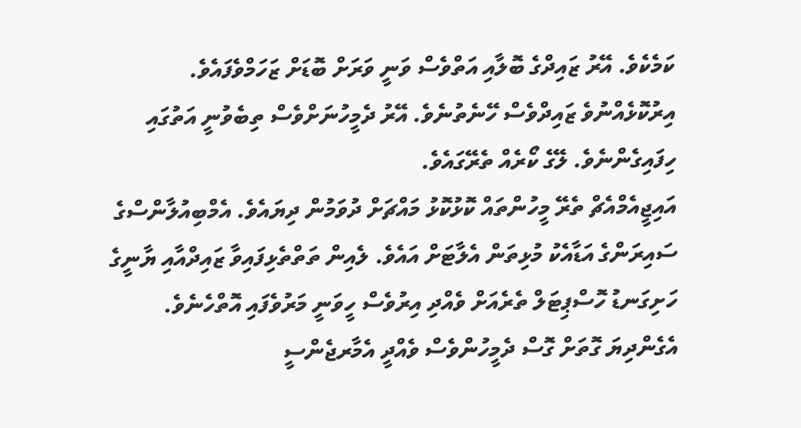ކަމެކެވެ. އޭރު ޒައިދްގެ ބޮލާއި އަތްވެސް ވަނީ ވަރަށް ބޮޑަށް ޒަހަމްވެފައެވެ. އިރުކޮޅެއްނުވެ ޒައިދްވެސް ހޭނެތުނެވެ. އޭރު ދެމީހުނަށްވެސް ތިބެވުނީ އަތުގައި ހިފައިގެންނެވެ. ލޭގެ ކޯރެއް ތެރޭގައެވެ.
އައިޖީއެމްއެޗް ތެރޭ މީހުންތައް ކޮޅުކޮޅު މައްޗަށް ދުވަމުން ދިޔައެވެ. އެމްބިއުލާންސްގެ ސައިރަންގެ އަޑާއެކު މުޅިތަން އެލާޓަށް އައެވެ. ލެއިން ތަތްތެޅިފައިވާ ޒައިދްއާއި ޔާނީގެ ހަށިގަނޑު ހޮސްޕިޓަލް ތެރެއަށް ވެއްދި އިރުވެސް ހީވަނީ މަރުވެފައި އޮތްހެނެވެ. އެގެންދިޔަ ގޮތަށް ގޮސް ދެމީހުންވެސް ވެއްދީ އެމާރޖެންސީ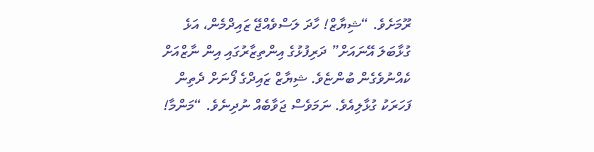ރޫމަށެވެ. “ޝިޔާޒް! ހާދަ ލަސްވެއްޖޭ ޒައިދްމެން، އަޅެ ގުޅާބަލަ އޭނައަށް” ދަރިފުޅުގެ އިންތިޒާރުގައި އިން ނާޒްއަށް ކެއްނުވެގެން ބުންޏެވެ. ޝިޔާޒް ޒައިދްގެ ފޯނަށް ދެތިން ފަހަރަކު ގުޅާލިއެވެ. ނަމަވެސް ޖަވާބެއް ނުދިނެވެ. “މަންމާ!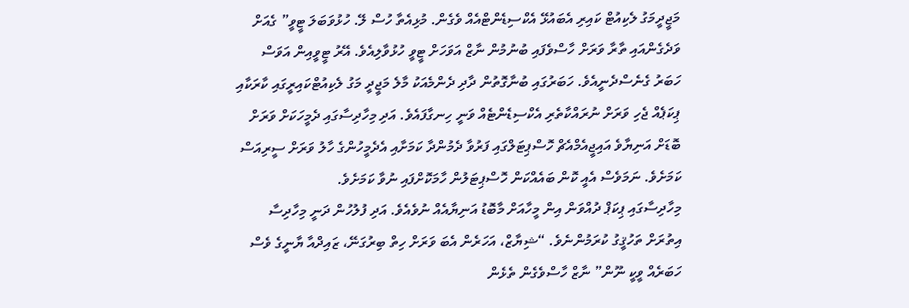މަޖީދީމަގު ލެކިއުޓް ކައިރި އެބައުޅޭ އެކްސިޑެންޓްއެއް ވެގެން. މުޅިއެތާ ހުސް ލޭ. ހުޅުވަބަލަ ޓީވީ” ގެއަށް ވަދެގެންއައި ތާރާ ވަރަށް ހާސްވެފައި ބުނުމުން ނާޒް އަވަހަށް ޓީވީ ހުޅުވާލިއެވެ. އޭރު ޓީވީއިން އަވަސް ހަބަރު ގެނެސްދެނީއެވެ. ހަބަރުގައި ބުނާގޮތުން ދާދި ދެންމެއަކު މާލެ މަޖީދީ މަގު ލެކިއުޓްކައިރީގައި ކާރަކާއި ޕިކަޕެއް ޖެހި ވަރަށް ނުރައްކާތެރި އެކްސިޑެންޓެއް ވަނީ ހިނގާފައެވެ. އަދި މިހާދިސާގައި ދެމީހަކަށް ވަރަށް ބޮޑަށް އަނިޔާވެ އައިޖީއެމްއެޗް ހޮސްޕިޓަލްގައި ފަރުވާ ދެމުންދާ ކަމަށާއި އެދެމީހުންގެ ހާލު ވަރަށް ސީރިއަސް ކަމަށެވެ. ނަމަވެސް އެއީ ކޮން ބައެއްކަން ހޮސްޕިޓަލުން ހާމަކޮށްފައި ނުވާ ކަމަށެވެ.
މިހާދިސާގައި ޕިކަޕް ދުއްވަން އިން މީހާއަށް މާބޮޑު އަނިޔާއެއް ނުވެއެވެ. އަދި ފުލުހުން ދަނީ މިހާދިސާ އިތުރަށް ތަހުޤީގު ކުރަމުންނެވެ. “ޝިޔާޒް، އަހަރެން އެބަ ވަރަށް ހިތް ބިރުގަނޭ، ޒައިދްއާ ޔާނީގެ ވެސް ހަބަރެއް ވީކީ ނޫން” ނާޒް ހާސްވެގެން ތެޅެން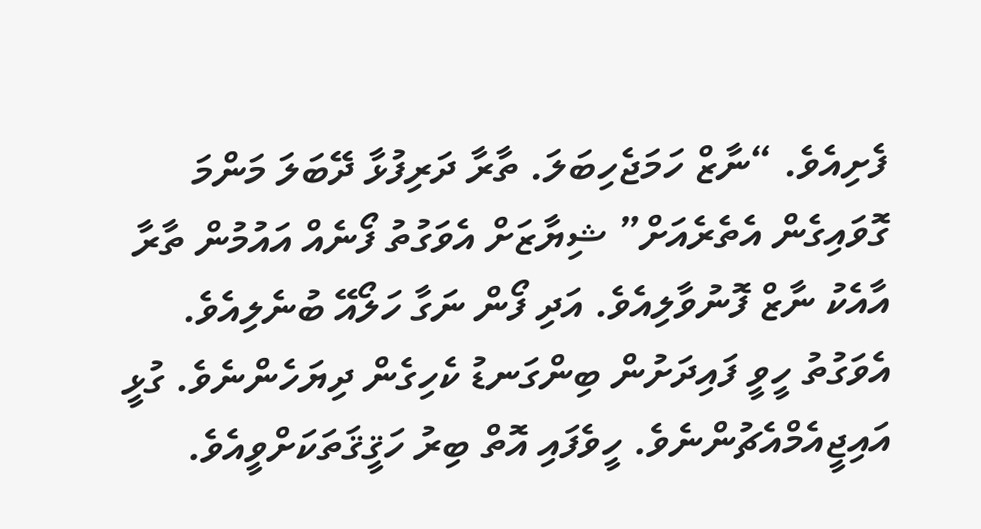ފެށިއެވެ. “ނާޒް ހަމަޖެހިބަލަ. ތާރާ ދަރިފުޅާ ދޭބަލަ މަންމަ ގޮވައިގެން އެތެރެއަށް” ޝިޔާޒަށް އެވަގުތު ފޯނެއް އައުމުން ތާރާ އާއެކު ނާޒް ފޮނުވާލިއެވެ. އަދި ފޯން ނަގާ ހަލޯއޭ ބުނެލިއެވެ. އެވަގުތު ހީވީ ފައިދަށުން ބިންގަނޑު ކެހިގެން ދިޔަހެންނެވެ. ގުޅީ އައިޖީއެމްއެޗުންނެވެ. ހީވެފައި އޮތް ބިރު ހަޤީޤަތަކަށްވީއެވެ.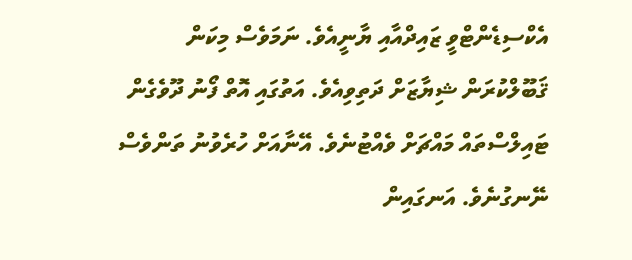އެކްސިޑެންޓްވީ ޒައިދްއާއި ޔާނީއެވެ. ނަމަވެސް މިކަން ޤަބޫލްކުރަން ޝިޔާޒަށް ދަތިވިއެވެ. އަތުގައި އޮތް ފޯނު ދޫވެގެން ޓައިލްސްތައް މައްޗަށް ވެއްޓުނެވެ. އޭނާއަށް ހުރެވުނު ތަންވެސް ނޭނގުނެވެ. އަނގައިން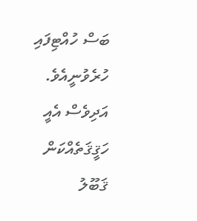ބަސް ހުއްޓިފައި ހުރެވުނީއެވެ. އަދިވެސް އެއީ ހަޤީޤަތެއްކަން ޤަބޫލު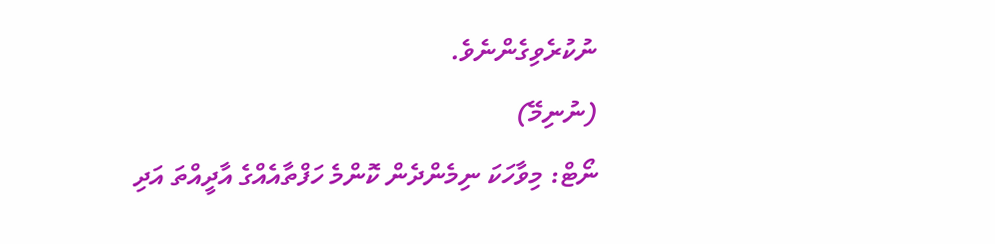ނުކުރެވިގެންނެވެ.
(ނުނިމޭ)
ނޯޓް: މިވާހަކަ ނިމެންދެން ކޮންމެ ހަފްތާއެއްގެ އާދީއްތަ އަދި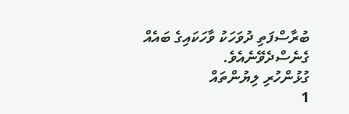ބުރާސްފަތި ދުވަހަކު ވާހަކައިގެ ބައެއް ގެނެސްދެވޭނެއެވެ.
ގުޅުންހުރި ލިޔުންތައް
1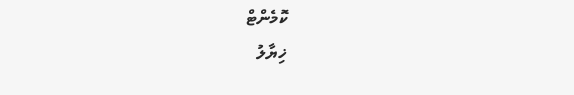ކޮމެންޓް
ޚިޔާލު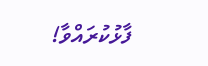ފާޅުކުރައްވާ!